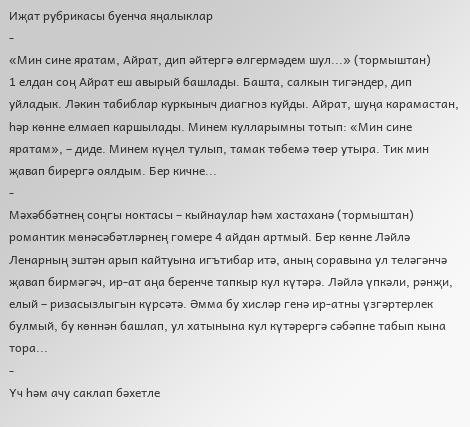Иҗат рубрикасы буенча яңалыклар
-
«Мин сине яратам, Айрат, дип әйтергә өлгермәдем шул...» (тормыштан)
1 елдан соң Айрат еш авырый башлады. Башта, салкын тигәндер, дип уйладык. Ләкин табиблар куркыныч диагноз куйды. Айрат, шуңа карамастан, һәр көнне елмаеп каршылады. Минем кулларымны тотып: «Мин сине яратам», – диде. Минем күңел тулып, тамак төбемә төер утыра. Тик мин җавап бирергә оялдым. Бер кичне...
-
Мәхәббәтнең соңгы ноктасы – кыйнаулар һәм хастаханә (тормыштан)
романтик мөнәсәбәтләрнең гомере 4 айдан артмый. Бер көнне Ләйлә Ленарның эштән арып кайтуына игътибар итә, аның соравына ул теләгәнчә җавап бирмәгәч, ир-ат аңа беренче тапкыр кул күтәрә. Ләйлә үпкәли, рәнҗи, елый – ризасызлыгын күрсәтә. Әмма бу хисләр генә ир-атны үзгәртерлек булмый, бу көннән башлап, ул хатынына кул күтәрергә сәбәпне табып кына тора...
-
Үч һәм ачу саклап бәхетле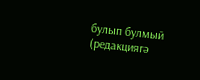булып булмый (редакциягә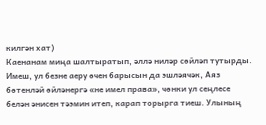килгән хат)
Каенанам миңа шалтыратып, әллә ниләр сөйләп тутырды. Имеш, ул безне аеру өчен барысын да эшләячәк, Аяз бөтенләй өйләнергә «не имел права», чөнки ул сеңлесе белән әнисен тәэмин итеп, карап торырга тиеш. Улының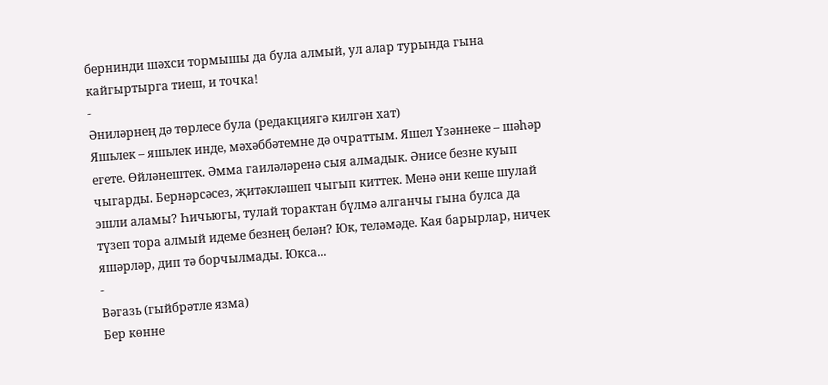бернинди шәхси тормышы да була алмый, ул алар турында гына кайгыртырга тиеш, и точка!
-
Әниләрнең дә төрлесе була (редакциягә килгән хат)
Яшьлек – яшьлек инде, мәхәббәтемне дә очраттым. Яшел Үзәннеке – шәһәр егете. Өйләнештек. Әмма гаиләләренә сыя алмадык. Әнисе безне куып чыгарды. Бернәрсәсез, җитәкләшеп чыгып киттек. Менә әни кеше шулай эшли аламы? Һичьюгы, тулай торактан бүлмә алганчы гына булса да түзеп тора алмый идеме безнең белән? Юк, теләмәде. Кая барырлар, ничек яшәрләр, дип тә борчылмады. Юкса...
-
Вәгазь (гыйбрәтле язма)
Бер көнне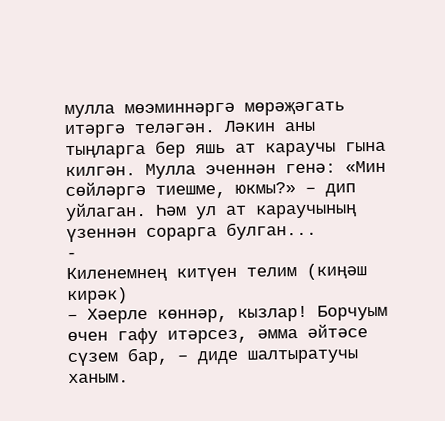мулла мөэминнәргә мөрәҗәгать итәргә теләгән. Ләкин аны тыңларга бер яшь ат караучы гына килгән. Мулла эченнән генә: «Мин сөйләргә тиешме, юкмы?» – дип уйлаган. Һәм ул ат караучының үзеннән сорарга булган...
-
Киленемнең китүен телим (киңәш кирәк)
– Хәерле көннәр, кызлар! Борчуым өчен гафу итәрсез, әмма әйтәсе сүзем бар, – диде шалтыратучы ханым.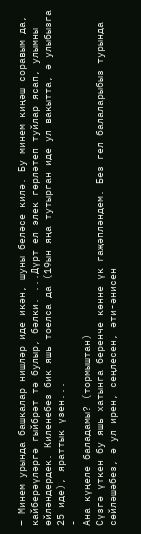– Минем урында башкалар нишләр иде икән, шуны беләсе килә. Бу минем киңәш соравым да, кайберәүләргә гыйбрәт тә булыр, бәлки. ...Дүрт ел элек гөрләтеп туйлар ясап, улымны өйләндердек. Киленебез бик яшь тоелса да (19ын яңа тутырган иде ул вакытта, ә улыбызга 25 иде), яраттык үзен...
-
Ана күңеле баладамы? (тормыштан)
Сүзгә үткен бу яшь хатынга беренче көнне үк гаҗәпләндем. Без гел балаларыбыз турында сөйләшәбез, ә ул ирен, сеңлесен, әти-әнисен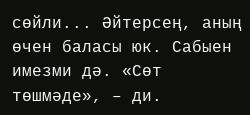сөйли... Әйтерсең, аның өчен баласы юк. Сабыен имезми дә. «Сөт төшмәде», – ди.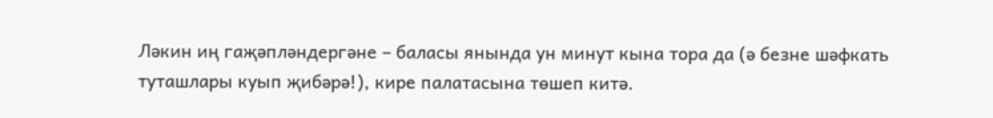Ләкин иң гаҗәпләндергәне – баласы янында ун минут кына тора да (ә безне шәфкать туташлары куып җибәрә!), кире палатасына төшеп китә.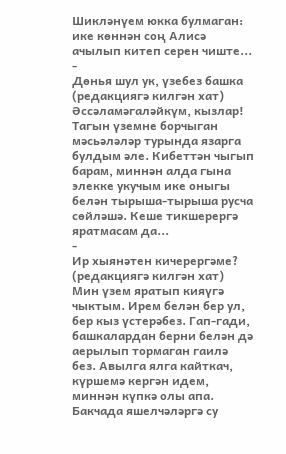Шикләнүем юкка булмаган: ике көннән соң Алисә ачылып китеп серен чиште...
-
Дөнья шул ук, үзебез башка (редакциягә килгән хат)
Әссәламәгаләйкүм, кызлар! Тагын үземне борчыган мәсьәләләр турында язарга булдым әле. Кибеттән чыгып барам, миннән алда гына элекке укучым ике оныгы белән тырыша-тырыша русча сөйләшә. Кеше тикшерергә яратмасам да...
-
Ир хыянәтен кичерергәме? (редакциягә килгән хат)
Мин үзем яратып кияүгә чыктым. Ирем белән бер ул, бер кыз үстерәбез. Гап-гади, башкалардан берни белән дә аерылып тормаган гаилә без. Авылга ялга кайткач, күршемә кергән идем, миннән күпкә олы апа. Бакчада яшелчәләргә су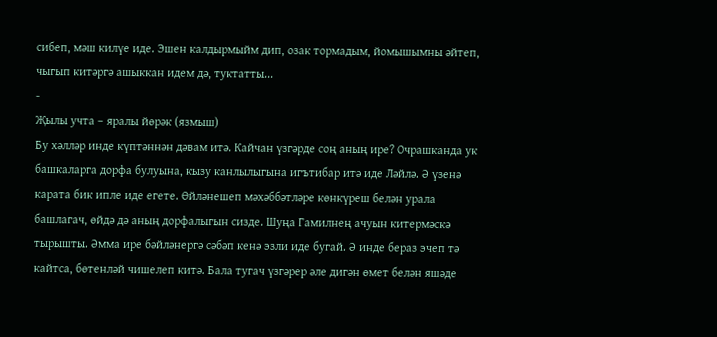сибеп, мәш килүе иде. Эшен калдырмыйм дип, озак тормадым, йомышымны әйтеп, чыгып китәргә ашыккан идем дә, туктатты...
-
Җылы учта – яралы йөрәк (язмыш)
Бу хәлләр инде күптәннән дәвам итә. Кайчан үзгәрде соң аның ире? Очрашканда ук башкаларга дорфа булуына, кызу канлылыгына игътибар итә иде Ләйлә. Ә үзенә карата бик ипле иде егете. Өйләнешеп мәхәббәтләре көнкүреш белән урала башлагач, өйдә дә аның дорфалыгын сизде. Шуңа Гамилнең ачуын китермәскә тырышты. Әмма ире бәйләнергә сәбәп кенә эзли иде бугай. Ә инде бераз эчеп тә кайтса, бөтенләй чишелеп китә. Бала тугач үзгәрер әле дигән өмет белән яшәде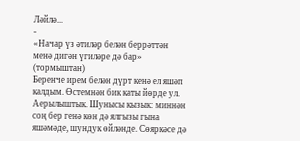Ләйлә...
-
«Начар үз әтиләр белән беррәттән менә дигән үгиләре дә бар» (тормыштан)
Беренче ирем белән дүрт кенә ел яшәп калдым. Өстемнән бик каты йөрде ул. Аерылыштык. Шунысы кызык: миннән соң бер генә көн дә ялгызы гына яшәмәде, шундук өйләнде. Сөяркәсе дә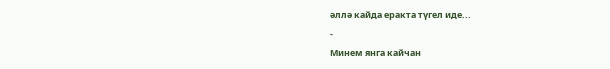әллә кайда еракта түгел иде...
-
Минем янга кайчан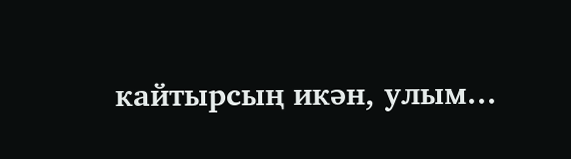кайтырсың икән, улым...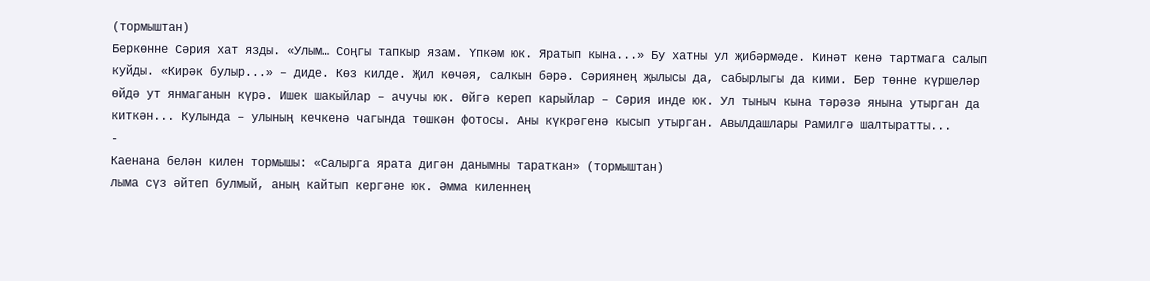(тормыштан)
Беркөнне Сәрия хат язды. «Улым… Соңгы тапкыр язам. Үпкәм юк. Яратып кына...» Бу хатны ул җибәрмәде. Кинәт кенә тартмага салып куйды. «Кирәк булыр...» – диде. Көз килде. Җил көчәя, салкын бәрә. Сәриянең җылысы да, сабырлыгы да кими. Бер төнне күршеләр өйдә ут янмаганын күрә. Ишек шакыйлар – ачучы юк. Өйгә кереп карыйлар – Сәрия инде юк. Ул тыныч кына тәрәзә янына утырган да киткән... Кулында – улының кечкенә чагында төшкән фотосы. Аны күкрәгенә кысып утырган. Авылдашлары Рамилгә шалтыратты...
-
Каенана белән килен тормышы: «Салырга ярата дигән данымны тараткан» (тормыштан)
лыма сүз әйтеп булмый, аның кайтып кергәне юк. Әмма киленнең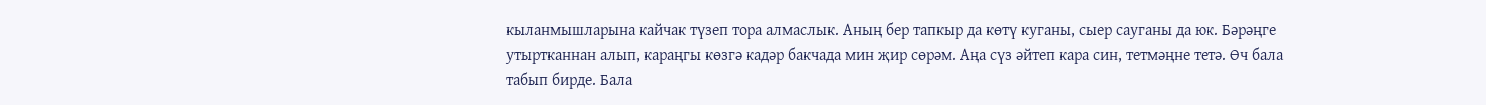кыланмышларына кайчак түзеп тора алмаслык. Аның бер тапкыр да көтү куганы, сыер сауганы да юк. Бәрәңге утыртканнан алып, караңгы көзгә кадәр бакчада мин җир сөрәм. Аңа сүз әйтеп кара син, тетмәңне тетә. Өч бала табып бирде. Бала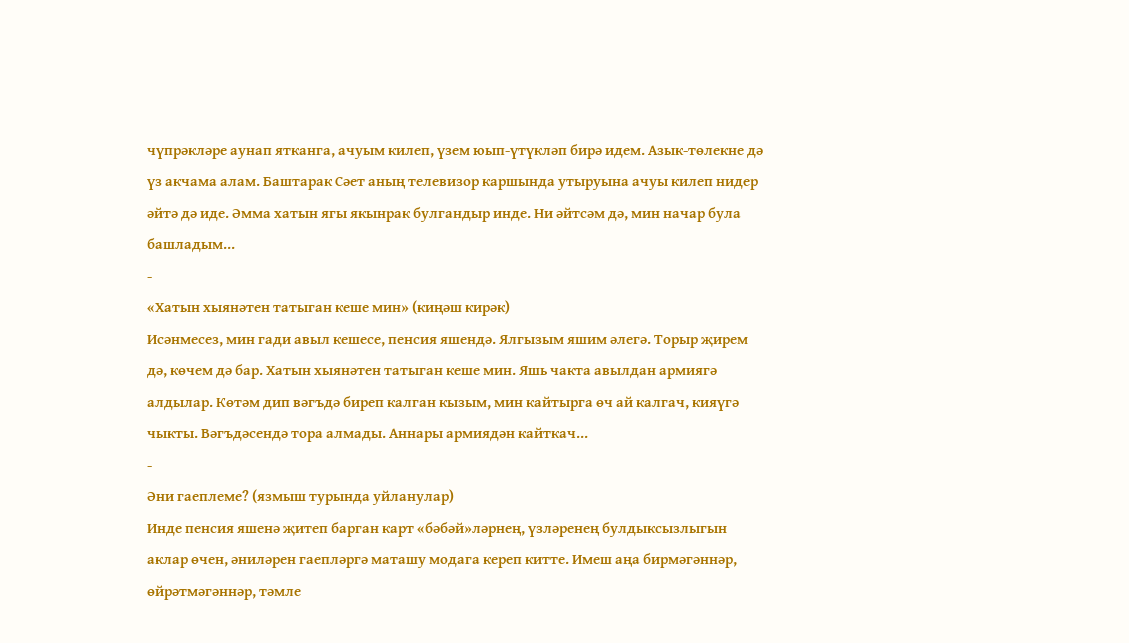чүпрәкләре аунап ятканга, ачуым килеп, үзем юып-үтүкләп бирә идем. Азык-төлекне дә үз акчама алам. Баштарак Сәет аның телевизор каршында утыруына ачуы килеп нидер әйтә дә иде. Әмма хатын ягы якынрак булгандыр инде. Ни әйтсәм дә, мин начар була башладым...
-
«Хатын хыянәтен татыган кеше мин» (киңәш кирәк)
Исәнмесез, мин гади авыл кешесе, пенсия яшендә. Ялгызым яшим әлегә. Торыр җирем дә, көчем дә бар. Хатын хыянәтен татыган кеше мин. Яшь чакта авылдан армиягә алдылар. Көтәм дип вәгъдә биреп калган кызым, мин кайтырга өч ай калгач, кияүгә чыкты. Вәгъдәсендә тора алмады. Аннары армиядән кайткач...
-
Әни гаеплеме? (язмыш турында уйланулар)
Инде пенсия яшенә җитеп барган карт «бәбәй»ләрнең, үзләренең булдыксызлыгын аклар өчен, әниләрен гаепләргә маташу модага кереп китте. Имеш аңа бирмәгәннәр, өйрәтмәгәннәр, тәмле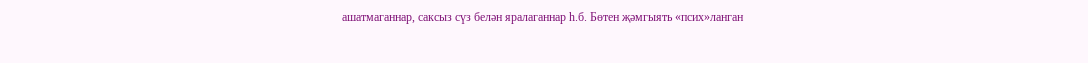ашатмаганнар, саксыз сүз белән яралаганнар һ.б. Бөтен җәмгыять «псих»ланган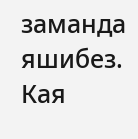заманда яшибез. Кая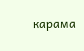карама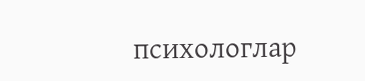психологлар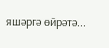яшәргә өйрәтә...